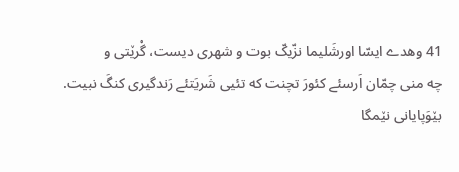41 وهدے ایسّا اورشَلیما نزّیکّ بوت و شهری دیست، گْرێتی و
چه منی چمّان اَرسئے کئورَ تچنت که تئیی شَریَتئے رَندگیری کنگَ نبیت.
بێوَپایانی نێمگا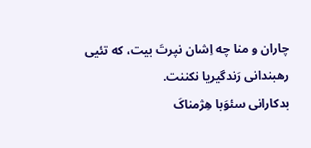چاران و منا چه اِشان نپرتَ بیت، که تئیی رهبندانی رَندگیریا نکننت.
بدکارانی سئوَبا هِژمناکَ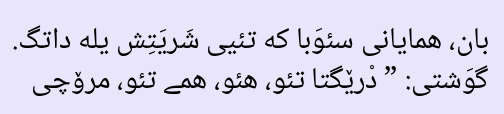بان، همایانی سئوَبا که تئیی شَریَتِش یله داتگ.
گوَشتی: ”دْرێگتا تئو، هئو، همے تئو، مرۆچی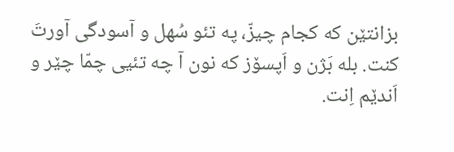بزانتێن که کجام چیزّ، په تئو سُهل و آسودگی آورتَ کنت. بله بَژن و اَپسۆز که نون آ چه تئیی چمّا چێر و اَندێم اِنت.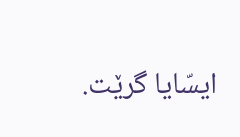ایسّایا گرێت.